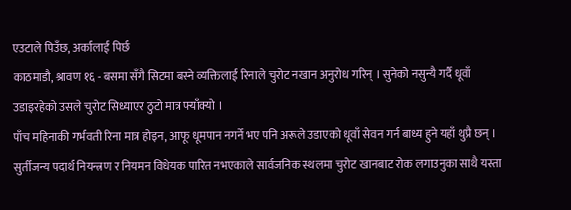एउटाले पिउँछ, अर्कालाई पिर्छ
काठमाडौ, श्रावण १६ - बसमा सँगै सिटमा बस्ने व्यक्तिलाई रिनाले चुरोट नखान अनुरोध गरिन् । सुनेको नसुन्यै गर्दै धूवाँ उडाइरहेको उसले चुरोट सिध्याएर ठुटो मात्र फ्याँक्यो ।
पाँच महिनाकी गर्भवती रिना मात्र होइन, आफू धूमपान नगर्ने भए पनि अरूले उडाएको धूवाँ सेवन गर्न बाध्य हुने यहाँ थुप्रै छन् । सुर्तीजन्य पदार्थ नियन्त्रण र नियमन विधेयक पारित नभएकाले सार्वजनिक स्थलमा चुरोट खानबाट रोक लगाउनुका साथै यस्ता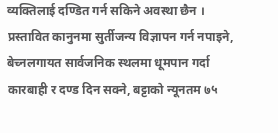व्यक्तिलाई दण्डित गर्न सकिने अवस्था छैन ।
प्रस्तावित कानुनमा सुर्तीजन्य विज्ञापन गर्न नपाइने, बेच्नलगायत सार्वजनिक स्थलमा धूमपान गर्दा कारबाही र दण्ड दिन सक्ने, बट्टाको न्यूनतम ७५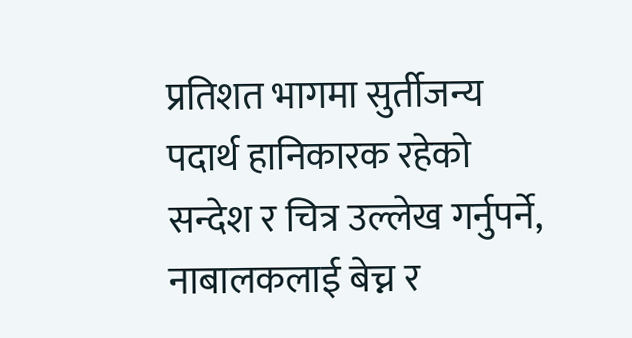प्रतिशत भागमा सुर्तीजन्य पदार्थ हानिकारक रहेको सन्देश र चित्र उल्लेख गर्नुपर्ने, नाबालकलाई बेच्न र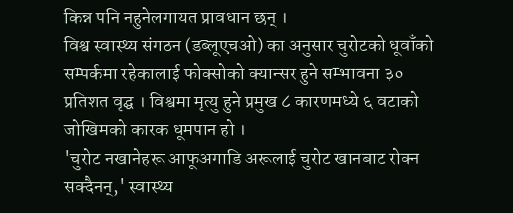किन्न पनि नहुनेलगायत प्रावधान छन् ।
विश्व स्वास्थ्य संगठन (डब्लूएचओ) का अनुसार चुरोटको धूवाँको सम्पर्कमा रहेकालाई फोक्सोको क्यान्सर हुने सम्भावना ३० प्रतिशत वृद्घ । विश्वमा मृत्यु हुने प्रमुख ८ कारणमध्ये ६ वटाको जोखिमको कारक धूमपान हो ।
'चुरोट नखानेहरू आफूअगाडि अरूलाई चुरोट खानबाट रोक्न सक्दैनन्,' स्वास्थ्य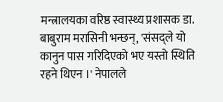मन्त्रालयका वरिष्ठ स्वास्थ्य प्रशासक डा. बाबुराम मरासिनी भन्छन्, 'संसद्ले यो कानुन पास गरिदिएको भए यस्तो स्थिति रहने थिएन ।' नेपालले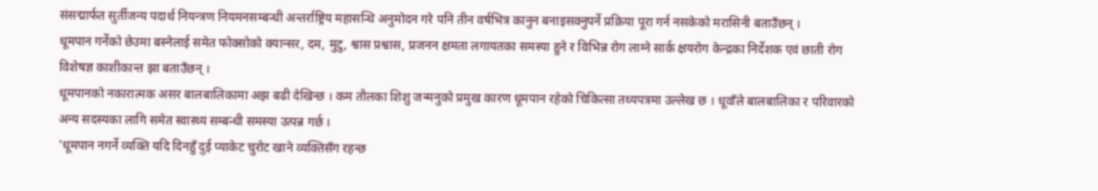संसद्मार्फत सुर्तीजन्य पदार्थ नियन्त्रण नियमनसम्बन्धी अन्तर्राष्ट्रिय महासन्धि अनुमोदन गरे पनि तीन वर्षभित्र कानुन बनाइसक्नुपर्ने प्रक्रिया पूरा गर्न नसकेको मरासिनी बताउँछन् ।
धूमपान गर्नेको छेउमा बस्नेलाई समेत फोक्सोको क्यान्सर, दम, मुटु, श्वास प्रश्वास, प्रजनन क्षमता लगायतका समस्या हुने र विभिन्न रोग लाग्ने सार्क क्षयरोग केन्द्रका निर्देशक एवं छाती रोग विशेषज्ञ काशीकान्त झा बताउँछन् ।
धूमपानको नकारात्मक असर बालबालिकामा अझ बढी देखिन्छ । कम तौलका शिशु जन्मनुको प्रमुख कारण धूमपान रहेको चिकित्सा तथ्यपत्रमा उल्लेख छ । धूवाँले बालबालिका र परिवारको अन्य सदस्यका लागि समेत स्वास्थ्य सम्बन्धी समस्या उत्पन्न गर्छ ।
'धूमपान नगर्ने व्यक्ति यदि दिनहुँ दुई प्याकेट चुरोट खाने व्यक्तिसँग रहन्छ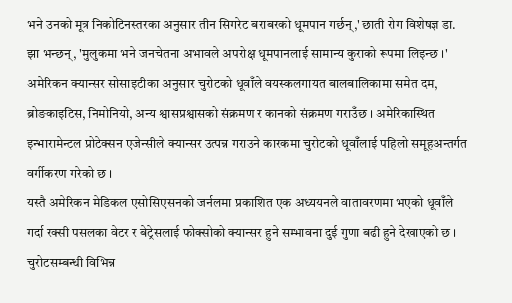भने उनको मूत्र निकोटिनस्तरका अनुसार तीन सिगरेट बराबरको धूमपान गर्छन्,' छाती रोग विशेषज्ञ डा. झा भन्छन्, 'मुलुकमा भने जनचेतना अभावले अपरोक्ष धूमपानलाई सामान्य कुराको रूपमा लिइन्छ ।'
अमेरिकन क्यान्सर सोसाइटीका अनुसार चुरोटको धूवाँले वयस्कलगायत बालबालिकामा समेत दम, ब्रोङकाइटिस, निमोनियो, अन्य श्वासप्रश्वासको संक्रमण र कानको संक्रमण गराउँछ । अमेरिकास्थित इन्भारामेन्टल प्रोटेक्सन एजेन्सीले क्यान्सर उत्पन्न गराउने कारकमा चुरोटको धूवाँलाई पहिलो समूहअन्तर्गत वर्गीकरण गरेको छ ।
यस्तै अमेरिकन मेडिकल एसोसिएसनको जर्नलमा प्रकाशित एक अध्ययनले वातावरणमा भएको धूवाँले गर्दा रक्सी पसलका वेटर र बेट्रेसलाई फोक्सोको क्यान्सर हुने सम्भावना दुई गुणा बढी हुने देखाएको छ ।
चुरोटसम्बन्धी विभिन्न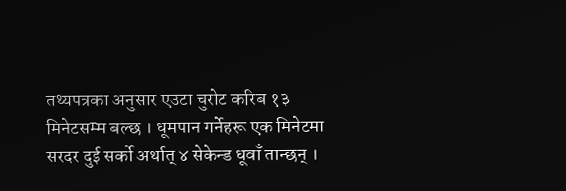तथ्यपत्रका अनुसार एउटा चुरोट करिब १३ मिनेटसम्म बल्छ । धूमपान गर्नेहरू एक मिनेटमा सरदर दुई सर्को अर्थात् ४ सेकेन्ड धूवाँ तान्छन् ।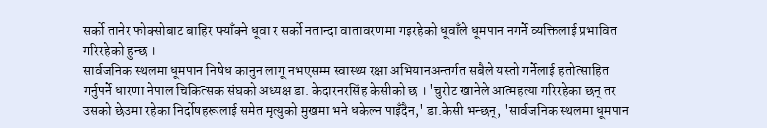सर्को तानेर फोक्सोबाट बाहिर फ्याँक्ने धूवा र सर्को नतान्दा वातावरणमा गइरहेको धूवाँले धूमपान नगर्ने व्यक्तिलाई प्रभावित गरिरहेको हुन्छ ।
सार्वजनिक स्थलमा धूमपान निषेध कानुन लागू नभएसम्म स्वास्थ्य रक्षा अभियानअन्तर्गत सबैले यस्तो गर्नेलाई हतोत्साहित गर्नुपर्ने धारणा नेपाल चिकित्सक संघको अध्यक्ष डा. केदारनरसिंह केसीको छ । 'चुरोट खानेले आत्महत्या गरिरहेका छन् तर उसको छेउमा रहेका निर्दोषहरूलाई समेत मृत्युको मुखमा भने धकेल्न पाइँदैन,' डा.केसी भन्छन्, 'सार्वजनिक स्थलमा धूमपान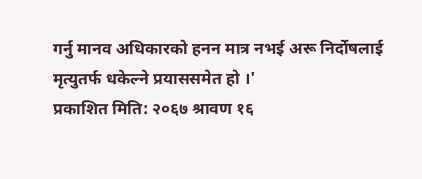गर्नु मानव अधिकारको हनन मात्र नभई अरू निर्दोषलाई मृत्युतर्फ धकेल्ने प्रयाससमेत हो ।'
प्रकाशित मिति: २०६७ श्रावण १६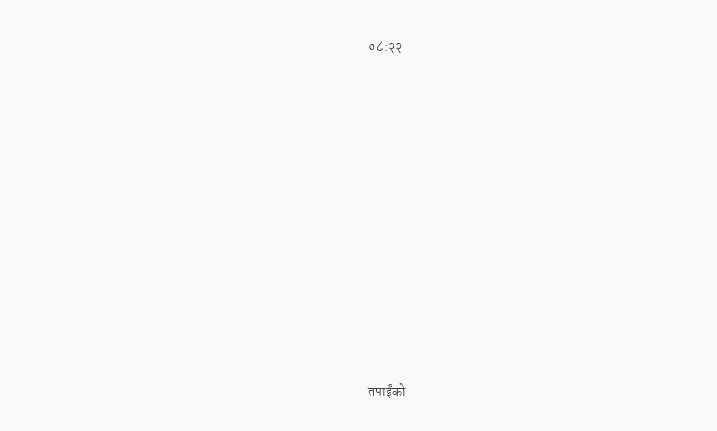०८:२२

















तपाईंको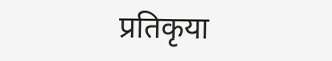प्रतिकृया